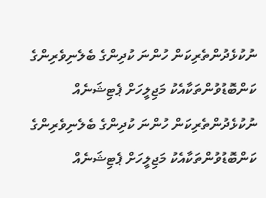ނުކުޅެދުންތެރިކަން ހުންނަ ކުދިންގެ ބެލެނިވެރިންގެ ކަންބޮޑުވުންތަކާއެކު މަޖިލީހަށް ޕެޓިޝަނެއް ނުކުޅެދުންތެރިކަން ހުންނަ ކުދިންގެ ބެލެނިވެރިންގެ ކަންބޮޑުވުންތަކާއެކު މަޖިލީހަށް ޕެޓިޝަނެއް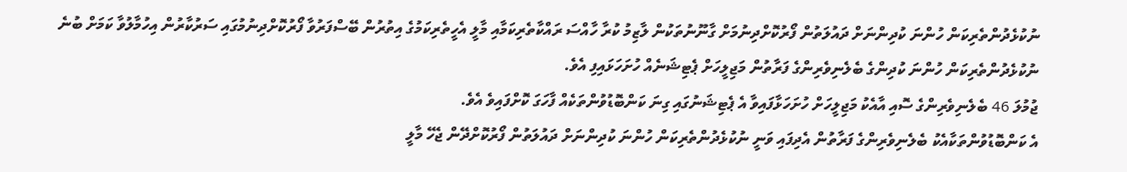ނުކުޅެދުންތެރިކަން ހުންނަ ކުދިންނަށް ދައުލަތުން ފޯރުކޮށްދިނުމަށް ގާނޫނުތަކުން ލާޒިމު ކުރާ ހާއްސަ ރައްކާތެރިކަމާއި މާލީ އެހީތެރިކަމުގެ އިތުރުން ބޭސްފަރުވާ ފޯރުކޮށްދިނުމުގައި ސަރުކާރުން އިހުމާލުވާ ކަމަށް ބުނެ ނުކުޅެދުންތެރިކަން ހުންނަ ކުދިންގެ ބެލެނިވެރިންގެ ފަރާތުން މަޖިލީހަށް ޕެޓިޝަނެއް ހުށަހަޅައިފި އެވެ.
ޖުމުލަ 46 ބެލެނިވެރިންގެ ސޮއި އާއެކު މަޖިލީހަށް ހުށަހަޅާފައިވާ އެ ޕެޓިޝަނުގައި ގިނަ ކަންބޮޑުވުންތަކެއް ފާހަގަ ކޮށްފައިވެ އެވެ.
އެ ކަންބޮޑުވުންތަކާއެކު ބެލެނިވެރިންގެ ފަރާތުން އެދިފައި ވަނީ ނުކުޅެދުންތެރިކަން ހުންނަ ކުދިންނަށް ދައުލަތުން ފޯރުކޮށްދޭން ޖެހޭ މާލީ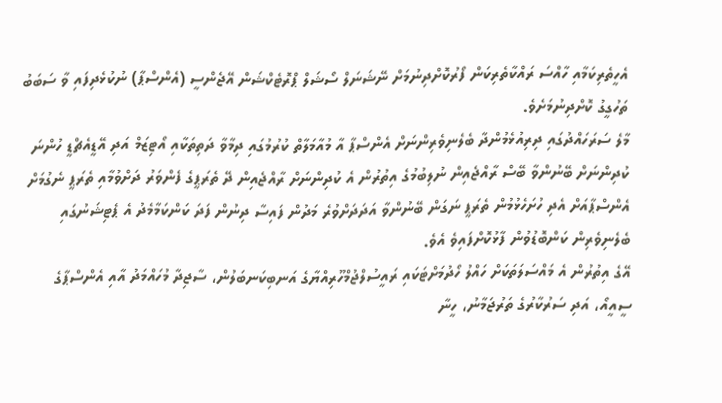އެހީތެރިކަމާއި ހާއްސަ ރައްކާތެރިކަން ފޯރުކޮށްދިނުމަށް ނޭޝަނަލް ސޯޝަލް ޕްރޮޓެކްޝަން އޭޖެންސީ (އެންސްޕާ) ނުކުޅެދިފައި ވާ ސަބަބު ތަހުގީގު ކޮށްދިނުމަށެވެ.
މާލެ ސަރަހައްދުގައި ދިރިއުޅެމުންދާ ބެލެނިވެރިންނަށް އެންސްޕާ އާ މުއާމަލާތް ކުރުމުގައި ދިމާވާ ދަތިތަކާއި އޯޓިޒަމް އަދި އޭޑީއެޗްޑީ ހުންނަ ކުދިންނަށް ބޭނުންވާ ބޭސް ރާއްޖެއިން ނުލިބުމުގެ އިތުރުން އެ ކުދިންނަށް ރާއްޖެއިން ދޭ ތެރަޕީގެ ފެންވަރު ދަށްވުމާއި ތެރަޕީ ނެގުމަށް އެންސްޕާއަށް އެދި ހުށަހެޅުމުން ތެރަޕީ ނަގަން ބޭނުންވާ އަދަދަށްވުރެ މަދުން ފައިސާ ދިނުން ފަދަ ކަންކަމާމެދު އެ ޕެޓިޝަނުގައި ބެލެނިވެރިން ކަންބޮޑުވުން ފާޅުކޮށްފައިވެ އެވެ.
އޭގެ އިތުރުން އެ މައްސަލަތަކަށް ހައްލު ހޯދުމަށްޓަކައި ރައީސުލްޖުމްހޫރިއްޔާގެ އަނބިކަނބަލުން، ސާޖިދާ މުހައްމަދު އާއި އެންސްޕާގެ ސީއީއޯ، އަދި ސަރުކާރުގެ ތަރުޖަމާނު، ހީނާ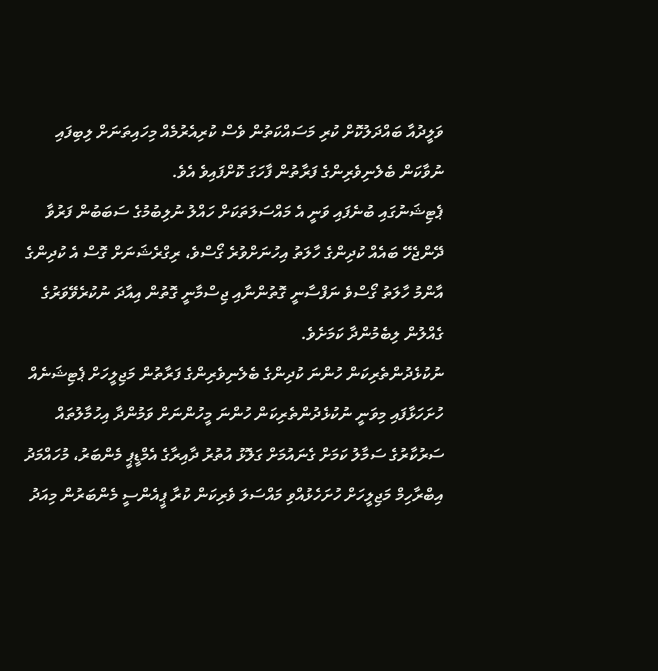ވަލީދުއާ ބައްދަލުކޮށް ކުރި މަސައްކަތުން ވެސް ކުރިއެރުމެއް މިހައިތަނަށް ލިބިފައި ނުވާކަން ބެލެނިވެރިންގެ ފަރާތުން ފާހަގަ ކޮށްފައިވެ އެވެ.
ޕެޓިޝަނުގައި ބުނެފައި ވަނީ އެ މައްސަލަތަކަށް ހައްލު ނުލިބުމުގެ ސަބަބުން ފަރުވާ ދޭންޖެހޭ ބައެއް ކުދިންގެ ހާލަތު އިހުނަށްވުރެ ގޯސްވެ، ރިގްރެޝަނަށް ގޮސް އެ ކުދިންގެ އާންމު ހާލަތު ގޯސްވެ ނަފްސާނީ ގޮތުންނާއި ޖިސްމާނީ ގޮތުން އިއާދަ ނުކުރެވޭވަރުގެ ގެއްލުން ލިބެމުންދާ ކަމަށެވެ.
ނުކުޅެދުންތެރިކަން ހުންނަ ކުދިންގެ ބެލެނިވެރިންގެ ފަރާތުން މަޖިލީހަށް ޕެޓިޝަނެއް ހުށަހަޅާފައި މިވަނީ ނުކުޅެދުންތެރިކަން ހުންނަ މީހުންނަށް ވަމުންދާ އިހުމާލުތައް ސަރުކާރުގެ ސަމާލު ކަމަށް ގެނައުމަށް ގަލޮޅު އުތުރު ދާއިރާގެ އެމްޑީޕީ މެންބަރު، މުހައްމަދު އިބްރާހިމް މަޖިލީހަށް ހުށަހެޅުއްވި މައްސަލަ ވެރިކަން ކުރާ ޕީއެންސީ މެންބަރުން މިއަދު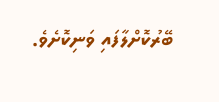ބޭރުކޮށްލާފައި ވަނިކޮށެވެ.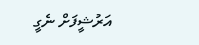އަރުޝީފަށް ނެގީ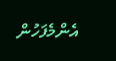އެންމެފަހުން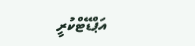އަޕްޑޭޓްކުރީ